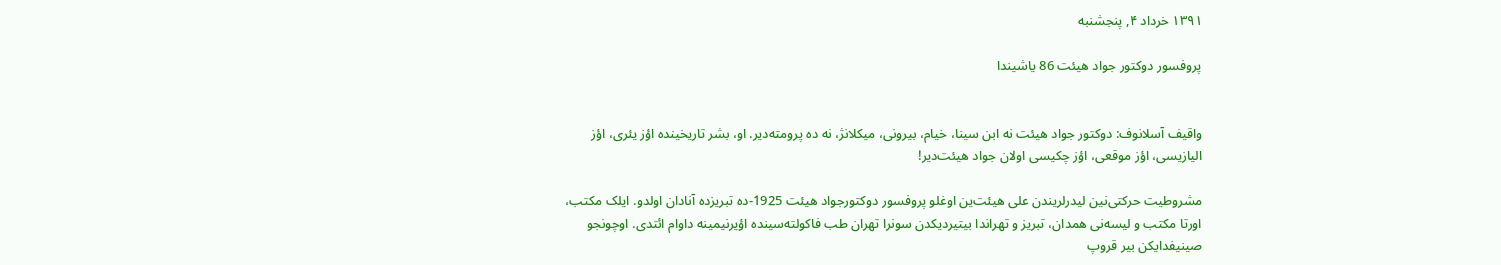۱۳۹۱ خرداد ۴, پنجشنبه

پروفسور دوکتور جواد هیئت 86 یاشیندا


واقیف آسلانوف: دوکتور جواد هیئت نه ابن سینا، خیام، بیرونی، میکلانژ، نه ده پرومته‌دیر. او، بشر تاریخینده اؤز یئری، اؤز الیازیسی، اؤز موقعی، اؤز چکیسی اولان جواد هیئت‌دیر!

مشروطیت حرکتی‌نین لیدرلریندن علی هیئت‌ین اوغلو پروفسور دوکتورجواد هیئت 1925-ده تبریزده آنادان اولدو. ایلک مکتب، اورتا مکتب و لیسه‌نی همدان، تبریز و تهراندا بیتیردیکدن سونرا تهران طب فاکولته‌سینده اؤیرنیمینه داوام ائتدی. اوچونجو صینیفدایکن بیر قروپ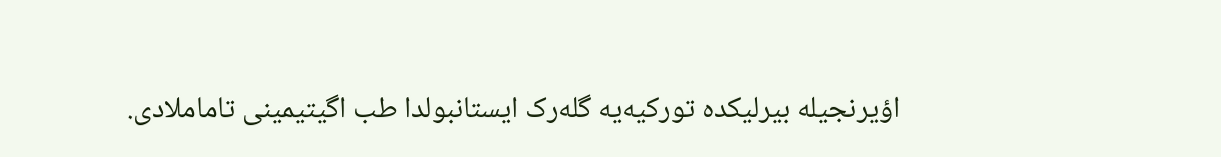اؤیرنجیله بیرلیکده تورکیه‌یه گله‌رک ایستانبولدا طب اگیتیمینی تاماملادی.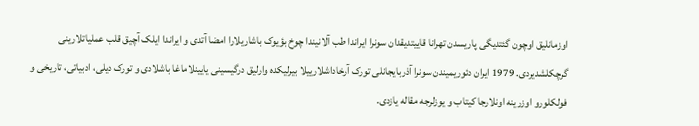اوزمانلیق اوچون گئتدیگی پاریسدن تهرانا قاییتدیقدان سونرا ایراندا طب آلانیندا چوخ بؤیوک باشاریلارا امضا آتدی و ایراندا ایلک آچیق قلب عملیاتلارینی گرچکلشدیردی. 1979 ایران دئوریمیندن سونرا آذربایجانلی تورک آرخاداشلارییلا بیرلیکده وارلیق درگیسینی یایینلاماغا باشلادی و تورک دیلی، ادبیاتی، تاریخی و فولکلورو اوزرینه اونلارجا کیتاب و یوزلرجه مقاله یازدی.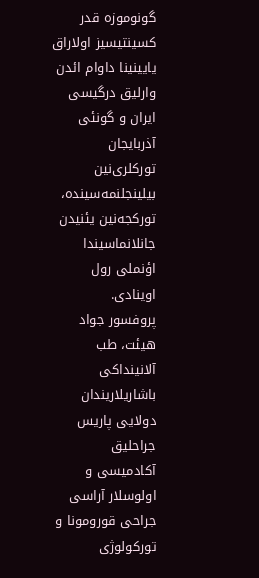گونوموزه قدر کسینتیسیز اولاراق یایینینا داوام ائدن وارلیق درگیسی ایران و گونئی
آذربایجان تورکلری‌نین بیلینجلنمه‌سینده، تورکجه‌نین یئنیدن جانلانماسیندا اؤنملی رول اوینادی.
پروفسور جواد هیئت، طب آلانینداکی باشاریلاریندان‌ دولایی پاریس جراحلیق آکادمیسی و اولوسلار آراسی جراحی قورومونا و تورکولوژی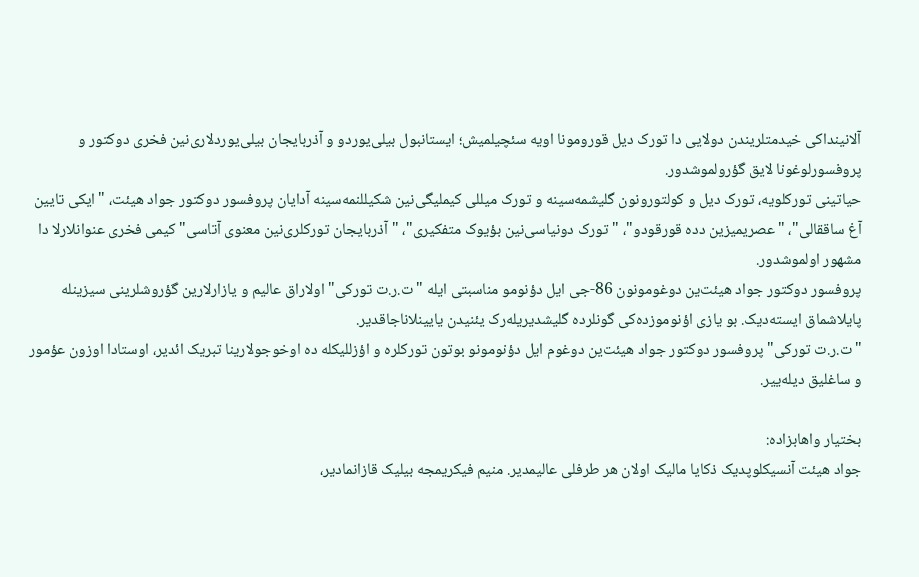آلانینداکی خیدمتلریندن دولایی دا تورک دیل قورومونا اویه سئچیلمیش؛ ایستانبول بیلی‌یوردو و آذربایجان بیلی‌یوردلاری‌نین فخری دوکتور و پروفسورلوغونا لایق گؤرولموشدور.
حیاتینی تورکلویه، تورک دیل و کولتورونون گلیشمه‌سینه و تورک میللی کیملیگی‌نین شکیللنمه‌سینه آدایان پروفسور دوکتور جواد هیئت، "ایکی تایین آغ ساققالی"، "عصریمیزین دده قورقودو"، "تورک دونیاسی‌نین بؤیوک متفکیری"، "آذربایجان تورکلری‌نین معنوی آتاسی" کیمی فخری عنوانلارلا دا مشهور اولموشدور.
پروفسور دوکتور جواد هیئت‌ین دوغومونون 86-جی ایل دؤنومو مناسبتی ایله "ت.ر.ت تورکی" اولاراق عالیم و یازارلارین گؤروشلرینی سیزینله پایلاشماق ایسته‌دیک. بو یازی اؤنوموزده‌کی گونلرده گلیشدیریله‌رک یئنیدن یایینلاناجاقدیر.
"ت.ر.ت تورکی" پروفسور دوکتور جواد هیئت‌ین دوغوم ایل دؤنومونو بوتون تورکلره و اؤزللیکله ده اوخوجولارینا تبریک ائدیر، اوستادا اوزون عؤمور و ساغلیق دیله‌ییر.

بختیار واهابزاده:
جواد هیئت آنسیکلوپدیک ذکایا مالیک اولان هر طرفلی عالیمدیر. منیم فیکریمجه بیلیک قازانمادیر،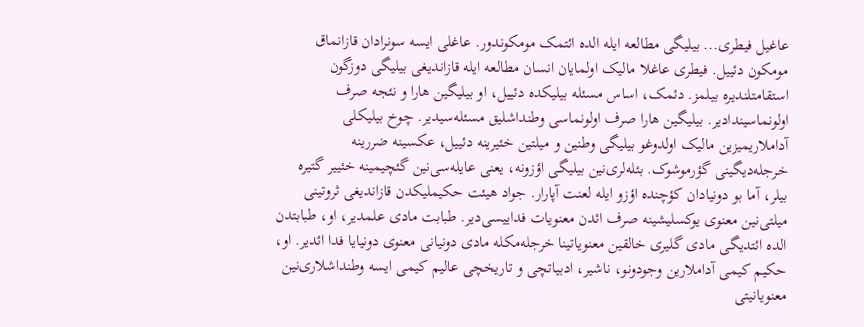عاغیل فیطری... بیلیگی مطالعه ایله الده ائتمک مومکوندور. عاغلی ایسه سونرادان قازانماق مومکون دئییل. فیطری عاغلا مالیک اولمایان انسان مطالعه ایله قازاندیغی بیلیگی دوزگون استقامتلندیره بیلمز. دئمک، اساس مسئله بیلیکده دئییل، او بیلیگین هارا و نئجه صرف اولونماسیندادیر. بیلیگین هارا صرف اولونماسی وطنداشلیق مسئله‌سیدیر. چوخ بیلیکلی آداملاریمیزین مالیک اولدوغو بیلیگی وطنین و میلتین خئیرینه دئییل، عکسینه ضررینه خرجله‌دیگینی گؤرموشوک. بئله‌لری‌نین بیلیگی اؤزونه، یعنی عایله‌سی‌نین گئچیمینه خئییر گتیره بیلر، آما بو دونیادان کؤچنده اؤزو ایله لعنت آپارار. جواد هیئت حکیملیکدن قازاندیغی ثروتینی میلتی‌نین معنوی یوکسلیشینه صرف ائدن معنویات فداییسی‌دیر. طبابت مادی علمدیر، او، طبابتدن الده ائتدیگی مادی گلیری خالقین معنویاتینا خرجله‌مکله مادی دونیانی معنوی دونیایا فدا ائدیر. او، حکیم کیمی آداملارین وجودونو، ناشیر، ادبیاتچی و تاریخچی عالیم کیمی ایسه وطنداشلاری‌نین معنویانیتی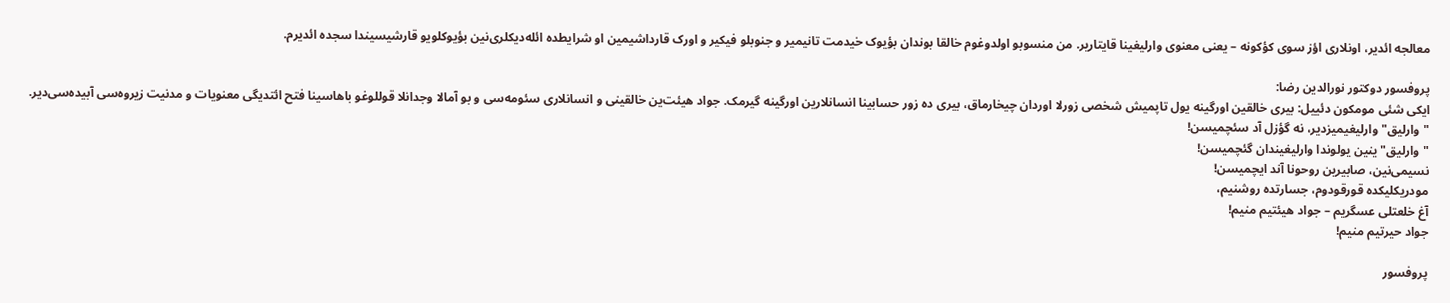معالجه ائدیر، اونلاری اؤز سوی کؤکونه – یعنی معنوی وارلیغینا قایتاریر. من منسوبو اولدوغوم خالقا بوندان بؤیوک خیدمت تانیمیر و جنوبلو فیکیر و اورک قارداشیمین او شرایطده ائله‌دیکلری‌نین بؤیوکلویو قارشیسیندا سجده ائدیرم.

پروفسور دوکتور نورالدین رضا:
ایکی شئی مومکون دئییل: بیری خالقین اورگینه یول تاپمیش شخصی زورلا اوردان چیخارماق، بیری ده زور حسابینا انسانلارین اورگینه گیرمک. جواد هیئت‌ین خالقینی و انسانلاری سئومه‌سی و بو آمالا وجدانلا قوللوغو باهاسینا فتح ائتدیگی معنویات و مدنیت زیروه‌سی آبیده‌سی‌دیر.
"وارلیق" وارلیغیمیزدیر، نه گؤزل آد سئچمیسن!
"وارلیق"ینین یولوندا وارلیغیندان گئچمیسن!
نسیمی‌نین، صابیرین روحونا آند ایچمیسن!
مودریکلیکده قورقودوم، جسارتده روشنیم،
آغ خلعتلی عسگریم – جواد هیئتیم منیم!
جواد حیرتیم منیم!

پروفسور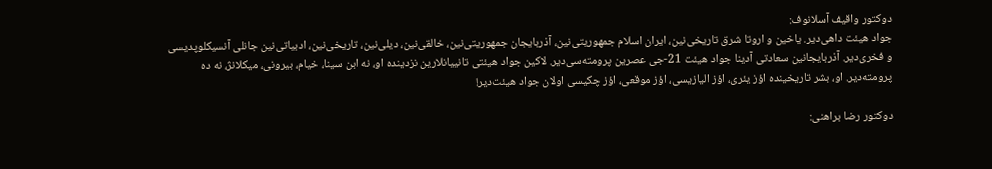دوکتور واقیف آسلانوف:
جواد هیئت داهی‌دیر. یاخین و اروتا شرق تاریخی‌نین، ایران اسلام جمهوریتی‌نین، آذربایجان جمهوریتی‌نین، خالقی‌نین، دیلی‌نین، تاریخی‌نین، ادبیاتی‌نین جانلی آنسیکلوپدیسی‌ و فخری‌دیر. آذربایجانین سعادتی آدینا جواد هیئت 21-جی عصرین پرومته‌سی‌دیر. لاکین جواد هیئتی تانییانلارین نزدینده او، نه ابن سینا، خیام، بیرونی، میکلانژ، نه ده پرومته‌دیر. او، بشر تاریخینده اؤز یئری، اؤز الیازیسی، اؤز موقعی، اؤز چکیسی اولان جواد هیئت‌دیر!

دوکتور رضا براهنی: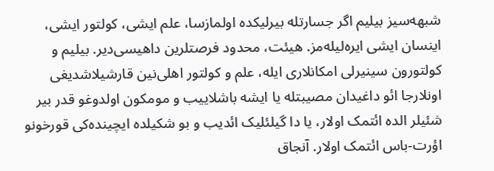شبهه‌سیز بیلیم اگر جسارتله بیرلیکده اولمازسا، علم ایشی، کولتور ایشی، اینسان ایشی ایره‌لیله‌مز. هیئت، محدود فرصتلرین داهیسی‌دیر. بیلیم و کولتورون سینیرلی امکانلاری ایله، علم و کولتور اهلی‌نین قارشیلاشدیغی اونلارجا ائو داغیدان مصیبتله یا ایشه باشلاییب و مومکون اولدوغو قدر بیر شئیلر الده ائتمک اولار، یا دا گیلئلیک ائدیب و بو شکیلده ایچینده‌کی قورخونو اؤرت-باس ائتمک اولار. آنجاق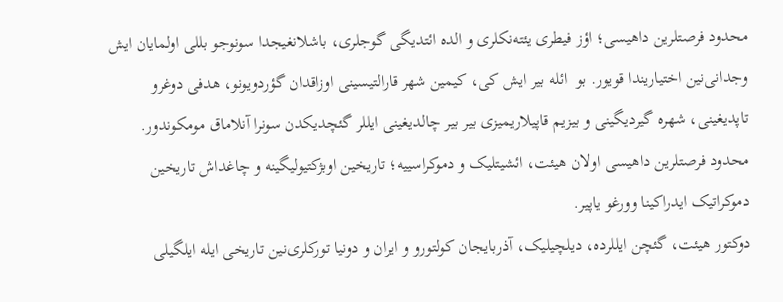محدود فرصتلرین داهیسی؛ اؤز فیطری یئته‌نکلری و الده ائتدیگی گوجلری، باشلانغیجدا سونوجو بللی اولمایان ایش وجدانی‌نین اختیاریندا قویور. بو  ائله بیر ایش کی، کیمین شهر قارالتیسینی اوزاقدان گؤردویونو، هدفی دوغرو تاپدیغینی، شهره گیردیگینی و بیزیم قاپیلاریمیزی بیر بیر چالدیغینی ایللر گئچدیکدن سونرا آنلاماق مومکوندور.
محدود فرصتلرین داهیسی اولان هیئت، ائشیتلیک و دموکراسییه؛ تاریخین اوبژکتیولیگینه و چاغداش تاریخین دموکراتیک ایدراکینا وورغو یاپیر.
دوکتور هیئت، گئچن ایللرده، دیلچیلیک، آذربایجان کولتورو و ایران و دونیا تورکلری‌نین تاریخی ایله ایلگیلی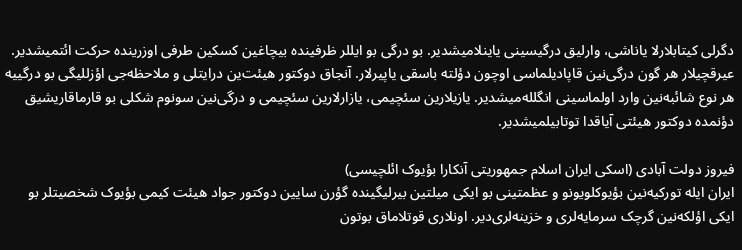دگرلی کیتابلارلا یاناشی، وارلیق درگیسینی یاینلامیشدیر. بو درگی بو ایللر ظرفینده بیچاغین کسکین طرفی اوزرینده حرکت ائتمیشدیر. عیرقچیلار هر گون درگی‌نین قاپادیلماسی اوچون دؤلته باسقی یاپیرلار. آنجاق دوکتور هیئت‌ین درایتلی و ملاحظه‌جی اؤزللیگی بو درگییه هر نوع شائبه‌نین وارد اولماسینی انگلله‌میشدیر. یازیلارین سئچیمی، یازارلارین سئچیمی و درگی‌نین سونوم شکلی بو قارماقاریشیق دؤنمده دوکتور هیئتی آیاقدا توتابیلمیشدیر.

فیروز دولت آبادی (اسکی ایران اسلام جمهوریتی آنکارا بؤیوک ائلچیسی)
ایران ایله تورکیه‌نین بؤیوکلویونو و عظمتینی بو ایکی میلتین بیرلیگینده گؤرن سایین دوکتور جواد هیئت کیمی بؤیوک شخصیتلر بو ایکی اؤلکه‌نین گرچک سرمایه‌لری و خزینه‌لری‌دیر. اونلاری قوتلاماق بوتون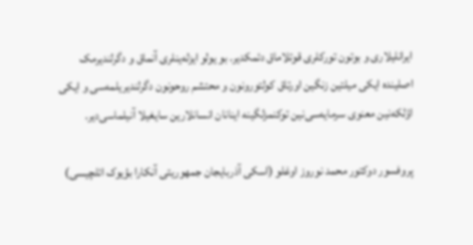ایرانلیلاری و بوتون تورکلری قوتلاماق دئمکدیر. بو یولو ایزله‌ینلری آنماق و دگرلندیرمک اصلینده ایکی میلتین زنگین اورتاق کولتورونون و محتشم روحونون دگرلندیریلمه‌سی و ایکی اؤلکه‌نین معنوی سرمایه‌سی‌نین توکنمزلگینه اینانان انسانلارین سایغیلا آنیلماسی‌دیر.

پروفسور دوکتور محمد نوروز اوغلو (اسکی آذربایجان جمهوریتی آنکارا بؤیوک ائلچیسی)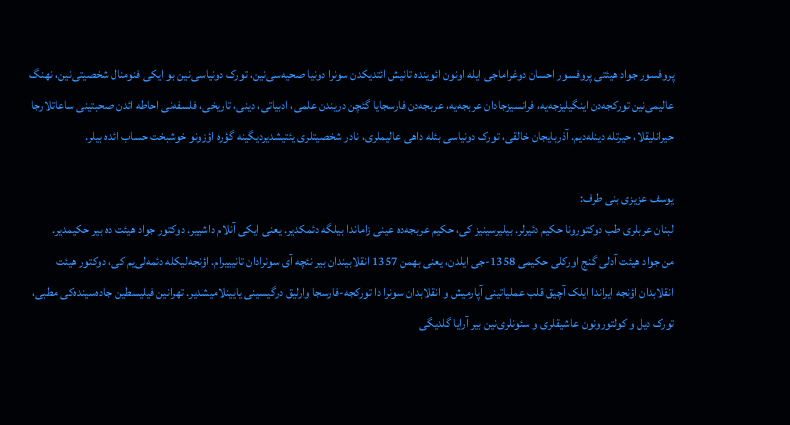پروفسور جواد هیئتی پروفسور احسان دوغراماجی ایله اونون ائوینده تانیش ائتدیکدن سونرا دونیا صحیه‌سی‌نین، تورک دونیاسی‌نین بو ایکی فنومنال شخصیتی‌نین، نهنگ عالیمی‌نین تورکجه‌دن اینگیلیزجه‌یه، فرانسیزجادان عربجه‌یه، عربجه‌دن فارسجایا گئچن دریندن علمی، ادبیاتی، دینی، تاریخی، فلسفه‌نی احاطه ائدن صحبتینی ساعاتلارجا حیرانلیقلا، حیرتله دینله‌دیم. آذربایجان خالقی، تورک دونیاسی بئله داهی عالیملری، نادر شخصیتلری یئتیشدیردیگینه گؤره اؤزونو خوشبخت حساب ائده بیلر.

یوسف عزیزی بنی طرف:
لبنان عربلری طب دوکتورونا حکیم دئیرلر. بیلیرسینیز کی، حکیم عربجه‌ده عینی زاماندا بیلگه دئمکدیر. یعنی ایکی آنلام داشییر. دوکتور جواد هیئت ده بیر حکیمدیر.
من جواد هیئت آدلی گنج اورکلی حکیمی 1358-جی ایلدن، یعنی بهمن 1357 انقلابیندان بیر نئچه آی سونرادان تانیییرام. اؤنجه‌لیکله دئمه‌لی‌یم کی، دوکتور هیئت انقلابدان اؤنجه ایراندا ایلک آچیق قلب عملیاتینی آپارمیش و انقلابدان سونرا دا تورکجه-فارسجا وارلیق درگیسینی یایینلامیشدیر. تهرانین فیلیسطین جاده‌سینده‌کی مطبی، تورک دیل و کولتورونون عاشیقلری و سئونلری‌نین بیر آرایا گلدیگی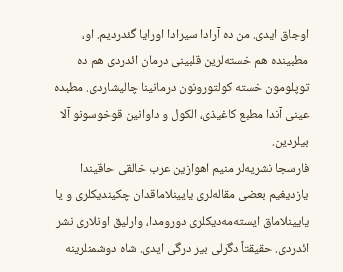اوجاق ایدی. من ده آرادا سیرادا اورایا گئدردیم. او، مطبینده هم خسته‌لرین قلبینی درمان ائدردی هم ده توپلومون خسته کولتورونون درمانینا چالیشاردی. مطبده عینی آندا مطبع کاغیذی، الکول و داوانین قوخوسونو آلا بیلردین.
فارسجا نشریه‌لر منیم اهوازین عرب خالقی حاقیندا یازدیغیم بعضی مقاله‌لری یایینلاماقدان چکیندیکلری و یا یایینلاماق ایسته‌مه‌دیکلری دورومدا، وارلیق اونلاری نشر ائدردی. حقیقتاً دگرلی بیر درگی ایدی. شاه دوشمنلرینه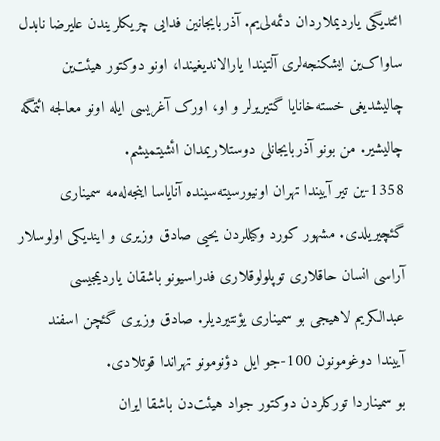ائتدیگی یاردیملاردان دئمه‌لی‌یم. آذربایجانین فدایی چریکلریندن علیرضا نابدل ساواک‌ین ایشکنجه‌لری آلتیندا یارالاندیغیندا، اونو دوکتور هیئت‌ین چالیشدیغی خسته‌خانایا گتیریرلر و او، اورک آغریسی ایله اونو معالجه ائتمگه چالیشیر. من بونو آذربایجانلی دوستلاریمدان ائشیتمیشم.
1358-ین تیر آییندا تهران اونیورسیته‌سینده آنایاسا اینجه‌له‌مه سمیناری گئچیریلدی. مشهور کورد وکیللردن یحیی صادق وزیری و ایندیکی اولوسلار آراسی انسان حاقلاری توپلولوقلاری فدراسیونو باشقان یاردیمجیسی عبدالکریم لاهیجی بو سمیناری یؤنتیردیلر. صادق وزیری گئچن اسفند آییندا دوغومونون 100-جو ایل دؤنومونو تهراندا قوتلادی.
بو سمیناردا تورکلردن دوکتور جواد هیئت‌دن باشقا ایران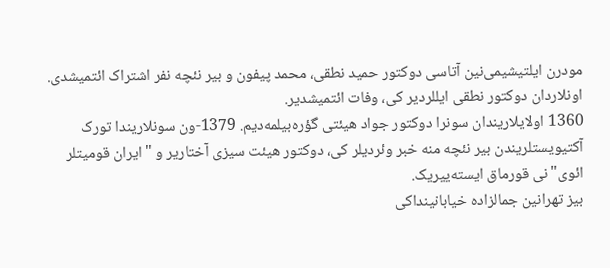مودرن ایلتیشیمی‌نین آتاسی دوکتور حمید نطقی، محمد پیفون و بیر نئچه نفر اشتراک ائتمیشدی. اونلاردان دوکتور نطقی ایللردیر کی، وفات ائتمیشدیر.
1360 اولایلاریندان سونرا دوکتور جواد هیئتی گؤره‌بیلمه‌دیم. 1379-ون سونلاریندا تورک آکتیویستلریندن بیر نئچه منه خبر وئردیلر کی، دوکتور هیئت سیزی آختاریر و "ایران قومیتلر ائوی"نی قورماق ایسته‌ییریک.
بیز تهرانین جمالزاده خیابانینداکی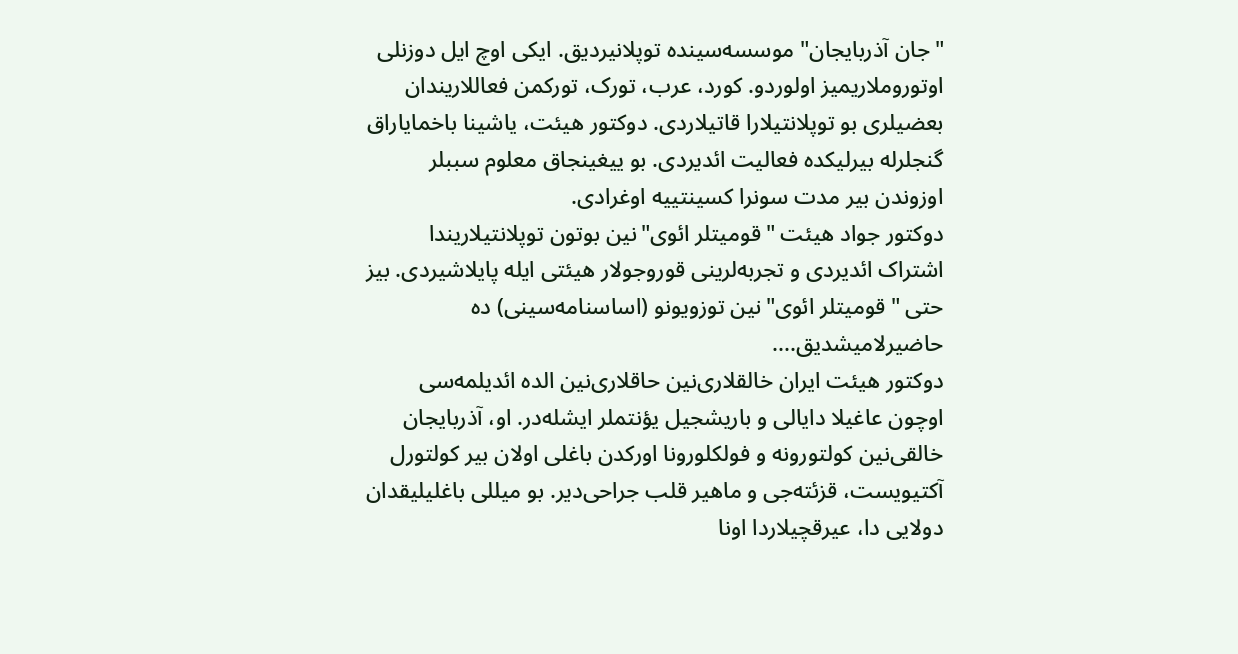"جان آذربایجان" موسسه‌سینده توپلانیردیق. ایکی اوچ ایل دوزنلی اوتوروملاریمیز اولوردو. کورد، عرب، تورک، تورکمن فعاللاریندان بعضیلری بو توپلانتیلارا قاتیلاردی. دوکتور هیئت، یاشینا باخمایاراق گنجلرله بیرلیکده فعالیت ائدیردی. بو ییغینجاق معلوم سببلر اوزوندن بیر مدت سونرا کسینتییه اوغرادی.
دوکتور جواد هیئت "قومیتلر ائوی"نین بوتون توپلانتیلاریندا اشتراک ائدیردی و تجربه‌لرینی قوروجولار هیئتی ایله پایلاشیردی. بیز حتی "قومیتلر ائوی"نین توزویونو (اساسنامه‌سینی) ده حاضیرلامیشدیق....
دوکتور هیئت ایران خالقلاری‌نین حاقلاری‌نین الده ائدیلمه‌سی اوچون عاغیلا دایالی و باریشجیل یؤنتملر ایشله‌در. او، آذربایجان خالقی‌نین کولتورونه و فولکلورونا اورکدن باغلی اولان بیر کولتورل آکتیویست، قزئته‌جی و ماهیر قلب جراحی‌دیر. بو میللی باغلیلیقدان دولایی دا، عیرقچیلاردا اونا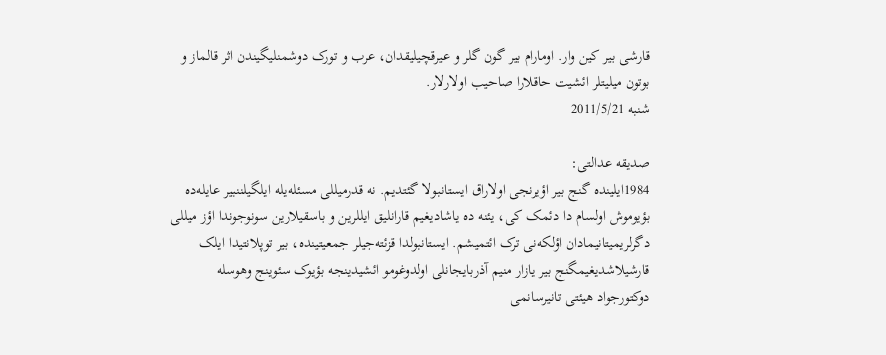قارشی بیر کین وار. اومارام بیر گون گلر و عیرقچیلیقدان، عرب و تورک دوشمنلیگیندن اثر قالماز و بوتون میلیتلر ائشیت حاقلارا صاحیب اولارلار.
شنبه 2011/5/21

صدیقه عدالتی:
1984ایلینده گنج بیر اؤیرنجی اولاراق ایستانبولا گئتدیم. نه قدرمیللی مسئله‌یله ایلگیلننبیر عایله‌ده بؤیوموش اولسام دا دئمک کی، یئنه ده یاشادیغیم قارانلیق ایللرین و باسقیلارین سونوجوندا اؤز میللی دگرلریمیتانیما‌دان اؤلکه‌نی ترک ائتمیشم. ایستانبولدا قزئته‌جیلر جمعیتینده، بیر توپلانتیدا ایلک قارشیلاشدیغیمگنج بیر یازار منیم آذربایجانلی اولدوغومو ائشیدینجه بؤیوک سئوینج وهوسله دوکتورجواد هیئتی تانیرسانمی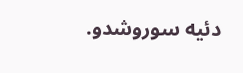دئیه سوروشدو.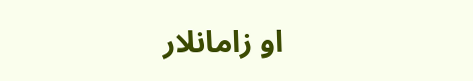او زامانلار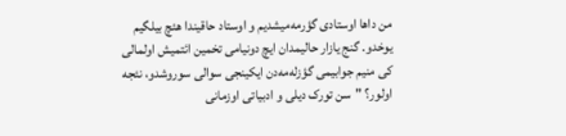من داها اوستادی گؤرمه‌میشدیم و اوستاد حاقیندا هئچ بیلگیم یوخدو. گنج یازار حالیمدان ایچ دونیامی تخمین ائتمیش اولما‌لی کی منیم جوابیمی گؤزله‌مه‌دن ایکینجی سوالی سوروشدو، نئجه اولور؟ "سن تورک دیلی و ادبیاتی اوزمانی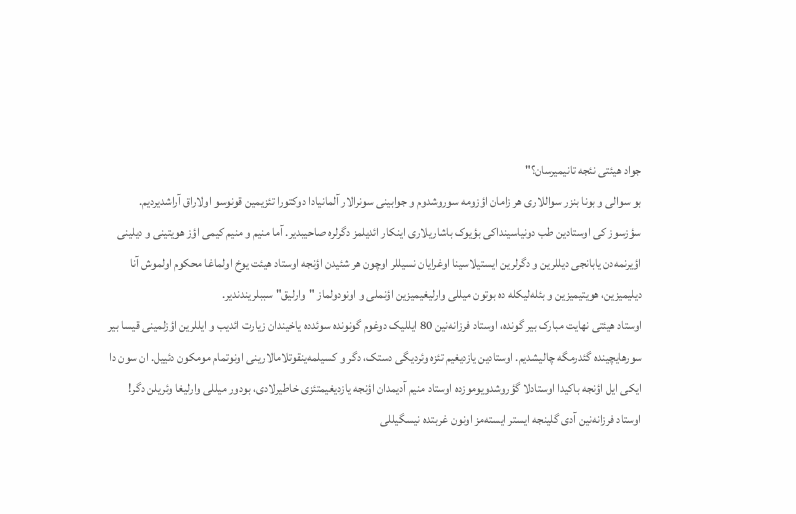جواد هیئتی نئجه تانیمیرسان؟"
بو سوالی و بونا بنزر سواللاری هر زامان اؤزومه سوروشدوم و جوابینی سونرا‌لار آلمانیادا دوکتورا تئزیمین قونوسو اولاراق آراشدیردیم.
سؤزسوز کی اوستادین طب دونیاسینداکی بؤیوک باشاریلاری اینکار ائدیلمز دگرلره صاحیبدیر. آما منیم و منیم کیمی اؤز هویتینی و دیلینی اؤیرنمه‌دن یابانجی دیللرین و دگرلرین ایستیلاسینا اوغرایان نسیللر اوچون هر شئیدن اؤنجه اوستاد هیئت یوخ اولماغا محکوم اولموش آنا دیلیمیزین، هویتیمیزین و بئله‌لیکله ده بوتون میللی وارلیغیمیزین اؤنملی و اونودولماز "وارلیق" سببلریندندیر.
اوستاد هیئتی نهایت مبارک بیر گونده، اوستاد فرزانه‌نین 80 ایللیک دوغوم گونونده سوئدده یاخیندان زیارت ائدیب و ایللرین اؤزلمینی قیسا بیر سورهایچینده گئدرمگه چالیشدیم. اوستادین یازدیغیم تئزه وئردیگی دستک، دگر و کسیلمه‌ینقوتلاما‌لارینی اونوتمام مومکون دئییل. ان سون دا ایکی ایل اؤنجه باکیدا اوستادلا گؤروشدویوموزده اوستاد منیم آدیمدان اؤنجه یازدیغیمتئزی خاطیرلادی، بودور میللی وارلیغا وئریلن دگر!
اوستاد فرزانه‌نین آدی گلینجه ایستر ایسته‌مز اونون غربتده نیسگیللی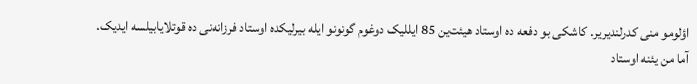اؤلومو منی کدرلندیریر. کاشکی بو دفعه ده اوستاد هیئت‌ین 85 ایللیک دوغوم گونونو ایله بیرلیکده اوستاد فرزانه‌نی ده قوتلایابیلسه ایدیک.
آما من یئنه اوستاد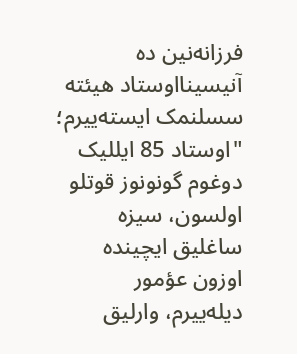فرزانه‌نین ده آنیسینااوستاد هیئته سسلنمک ایسته‌ییرم؛
"اوستاد 85 ایللیک دوغوم گونونوز قوتلو اولسون، سیزه ساغلیق ایچینده اوزون عؤمور دیله‌ییرم، وارلیق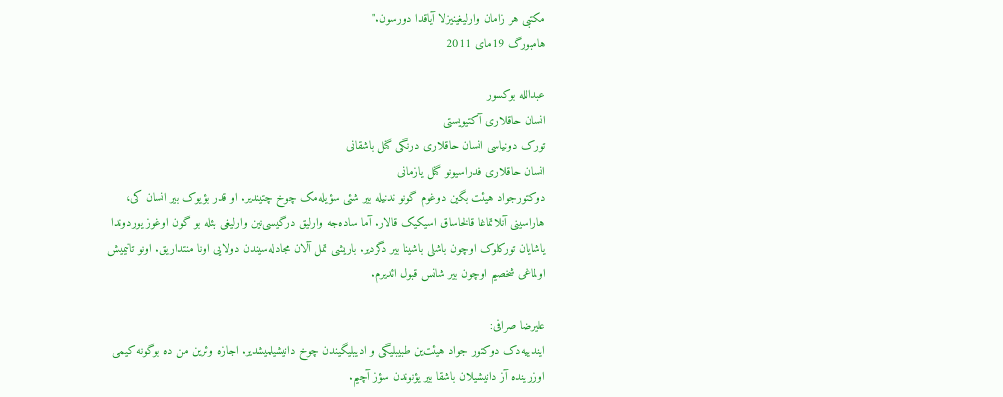مکتبی هر زامان وارلیغینیزلا آیاقدا دورسون."
هامبورگ 19مای 2011

عبدالله بوکسور
انسان حاقلاری آکتیویستی
تورک دونیاسی انسان حاقلاری درنگی گنل باشقانی
انسان حاقلاری فدراسیونو گنل یازمانی
دوکتورجواد هیئت بگین دوغوم گونو ندنیله بیر شئی سؤیله‌مک چوخ چتیندیر. او قدر بؤیوک بیر انسان کی، هاراسینی آنلاتماغا قالخاساق اسیکیک قالار. آما ساده‌جه وارلیق درگیسی‌نین وارلیغی بئله بو گون اوغوز یوردوندا یاشایان تورکلوک اوچون باشلی باشینا بیر دگردیر. باریشی تمل آلان مجادله‌سیندن دولایی اونا منتداریق. اونو تانیمیش اولماغی شخصیم اوچون بیر شانس قبول ائدیرم.

علیرضا صرافی:
ایندییه‌دک دوکتور جواد هیئت‌ین طبیبلیگی و ادیبلیگیندن چوخ دانیشیلمیشدیر. اجازه وئرین من ده بوگونه کیمی اوزرینده آز دانیشیلان باشقا بیر یؤنوندن سؤز آچیم.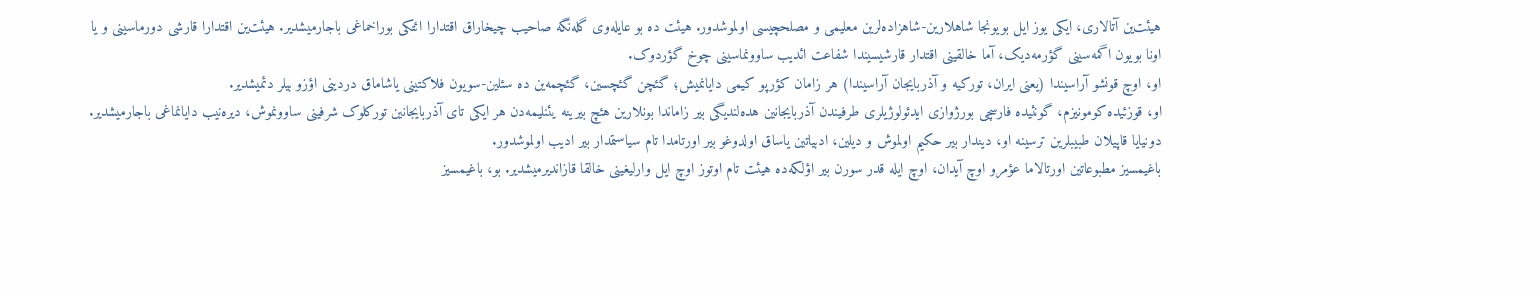هیئت‌ین آتالاری، ایکی یوز ایل بویونجا شاهلارین-شاهزاده‌لرین معلیمی و مصلحچیسی اولموشدور. هیئت ده بو عایله‌وی گله‌نگه صاحیب چیخاراق اقتدارا ائتکی بوراخماغی باجارمیشدیر. هیئت‌ین اقتدارا قارشی دورماسینی و یا اونا بویون اگمه‌سینی گؤرمه‌دیک، آما خالقینی اقتدار قارشیسیندا شفاعت ائدیب ساوونماسینی چوخ گؤردوک.
او، اوچ قونشو آراسیندا (یعنی ایران، تورکیه و آذربایجان آراسیندا) هر زامان کؤرپو کیمی دایانمیش؛ گئچن گئچسین، گئچمه‌ین ده سئلین-سویون فلاکتینی یاشاماق دردینی اؤزو بیلر دئمیشدیر.
او، قوزئیده کومونیزم، گونئیده فارسچی بورژوازی ایدئولوژیلری طرفیندن آذربایجانین هده‌لندیگی بیر زاماندا بونلارین هئچ بیرینه یئنلیمه‌دن هر ایکی تای آذربایجانین تورکلوک شرفینی ساوونموش، دیره‌نیب دایانماغی باجارمیشدیر.
دونیایا قاپیلان طبیبلرین ترسینه او، دیندار بیر حکیم اولموش و دیلین، ادبیاتین یاساق اولدوغو بیر اورتامدا تام سیاستمدار بیر ادیب اولموشدور.
باغیمسیز مطبوعاتین اورتالاما عؤمرو اوچ آیدان، اوچ ایله قدر سورن بیر اؤلکه‌ده هیئت تام اوتوز اوچ ایل وارلیغینی خالقا قازاندیرمیشدیر. بو، باغیمسیز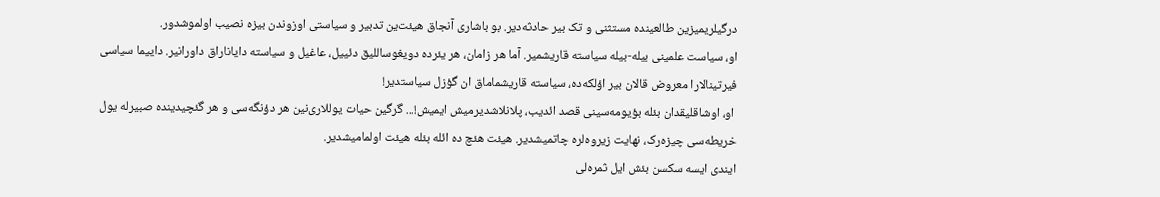درگیلریمیزین طالعینده مستثنی و تک بیر حادثه‌دیر. بو باشاری آنجاق هیئت‌ین تدبیر و سیاستی اوزوندن بیزه نصیب اولموشدور.
او، سیاست علمینی بیله-بیله سیاسته قاریشمیر. آما هر زامان، هر یئرده دویغوساللیق دئییل، عاغیل و سیاسته دایاناراق داورانیر. داییما سیاسی فیرتینالارا معروض قالان بیر اؤلکه‌ده، سیاسته قاریشماماق ان گؤزل سیاستدیر!
 او، اوشاقلیقدان بئله بؤیومه‌سینی قصد ائدیب، پلانلاشدیرمیش ایمیش!... گرگین حیات یوللاری‌نین هر دؤنگه‌سی و هر گئچیدینده صبیرله یول خریطه‌سی چیزه‌رک، نهایت زیروه‌لره چاتمیشدیر. هیئت هئچ ده ائله بئله هیئت اولمامیشدیر.
ایندی ایسه سکسن بئش ایل ثمره‌لی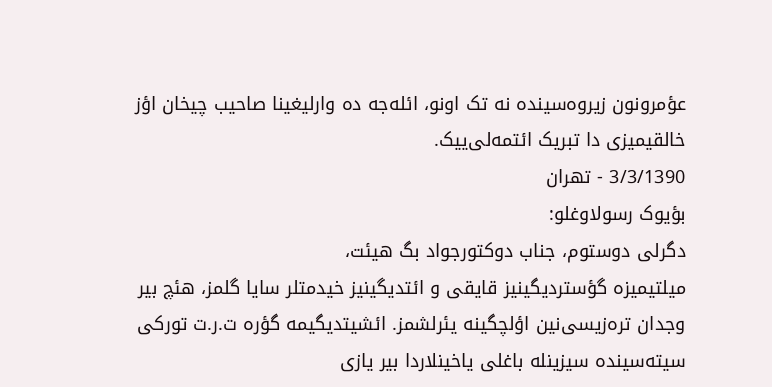عؤمرونون زیروه‌سینده نه تک اونو، ائله‌جه ده وارلیغینا صاحیب چیخان اؤز خالقیمیزی دا تبریک ائتمه‌لی‌ییک.
3/3/1390 - تهران
بؤیوک رسولاوغلو:
دگرلی دوستوم، جناب دوکتورجواد بگ هیئت،
میلتیمیزه گؤستردیگینیز قایقی و ائتدیگینیز خیدمتلر سایا گلمز، هئچ بیر وجدان تره‌زیسی‌نین اؤلچگینه یئرلشمز. ائشیتدیگیمه گؤره ت.ر.ت تورکی سیته‌سینده سیزینله باغلی یاخینلاردا بیر یازی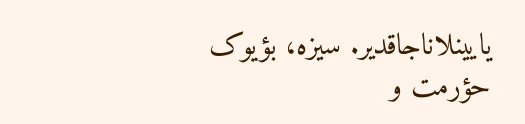یایینلاناجاقدیر. سیزه، بؤیوک حؤرمت و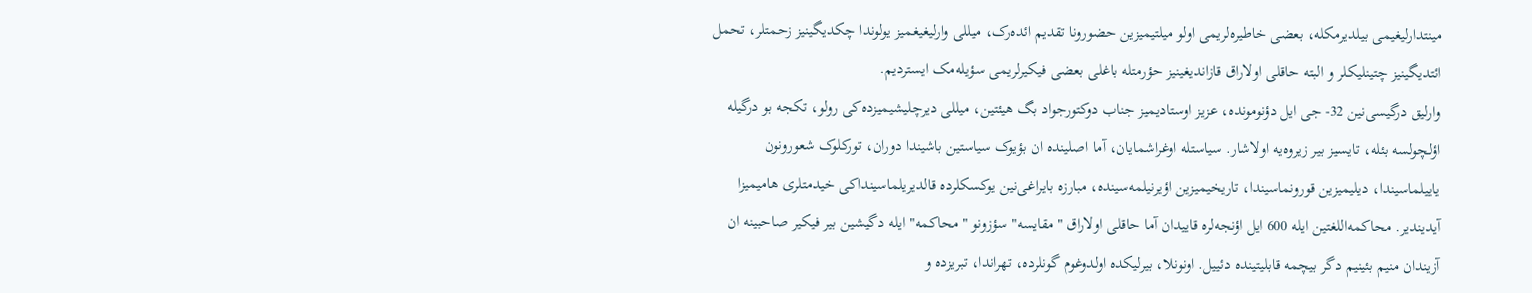مینتدارلیغیمی بیلدیرمکله، بعضی خاطیره‌لریمی اولو میلتیمیزین حضورونا تقدیم ائده‌رک، میللی وارلیغیغمیز یولوندا چکدیگینیز زحمتلر، تحمل ائتدیگینیز چتینلیکلر و البته حاقلی اولا‌راق قازاندیغینیز حؤرمتله باغلی بعضی فیکیرلریمی سؤیله‌مک ایستردیم.
وارلیق درگیسی‌‌نین 32- جی ایل دؤنومونده، عزیز اوستادیمیز جناب دوکتورجواد بگ هیئتین، میللی دیرچلیشیمیزده‌کی رولو، تکجه بو درگیله اؤلچولسه بئله، تایسیز بیر زیروه‌یه اولاشار. سیاستله اوغراشمایان، آما اصلینده ان بؤیوک سیاستین باشیندا دوران، تورکلوک شعورونون یاییلماسیندا، دیلیمیزین قورونماسیندا، تاریخیمیزین اؤیرنیلمه‌سینده، مبارزه بایراغی‌نین یوکسکلرده قالدیریلماسینداکی خیدمتلری هامیمیزا آیدیندیر. محاکمه‌اللغتین ایله 600 ایل اؤنجه‌لره قاییدان آما حاقلی اولا‌راق "مقایسه" سؤزونو "محاکمه" ایله دگیشین بیر فیکیر صاحبینه ان آزیندان منیم بئینیم دگر بیچمه قابلیتینده دئییل. اونونلا، بیرلیکده اولدوغوم گونلرده، تهراندا، تبریزده و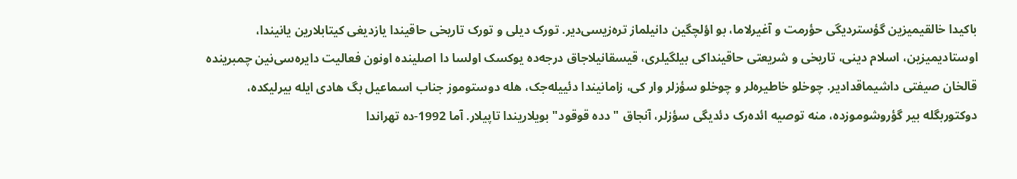باکیدا خالقیمیزین گؤستردیگی حؤرمت و آغیرلاما، بو اؤلچگین دانیلماز تره‌زیسی‌دیر. تورک دیلی و تورک تاریخی حاقیندا یازدیغی کیتابلارین یانیندا، اوستادیمیزین، اسلام دینی، تاریخی و شریعتی حاقینداکی بیلگیلری، قیسقانیلا‌جاق درجه‌ده یوکسک اولسا دا اصلینده اونون فعالیت دایره‌سی‌نین چمبرینده قالخان صیفتی داشیماقدا‌دیر. چوخلو خاطیره‌لر و چوخلو سؤزلر وار کی، زامانیندا دئییله‌جک، هله دوستوموز جناب اسماعیل بگ هادی ایله بیرلیکده، دوکتوربگله بیر گؤروشوموزده، منه توصیه ائده‌رک دئدیگی سؤزلر، آنجاق "دده قوقود" بویلاریندا تاپیلار. آما 1992-ده تهراندا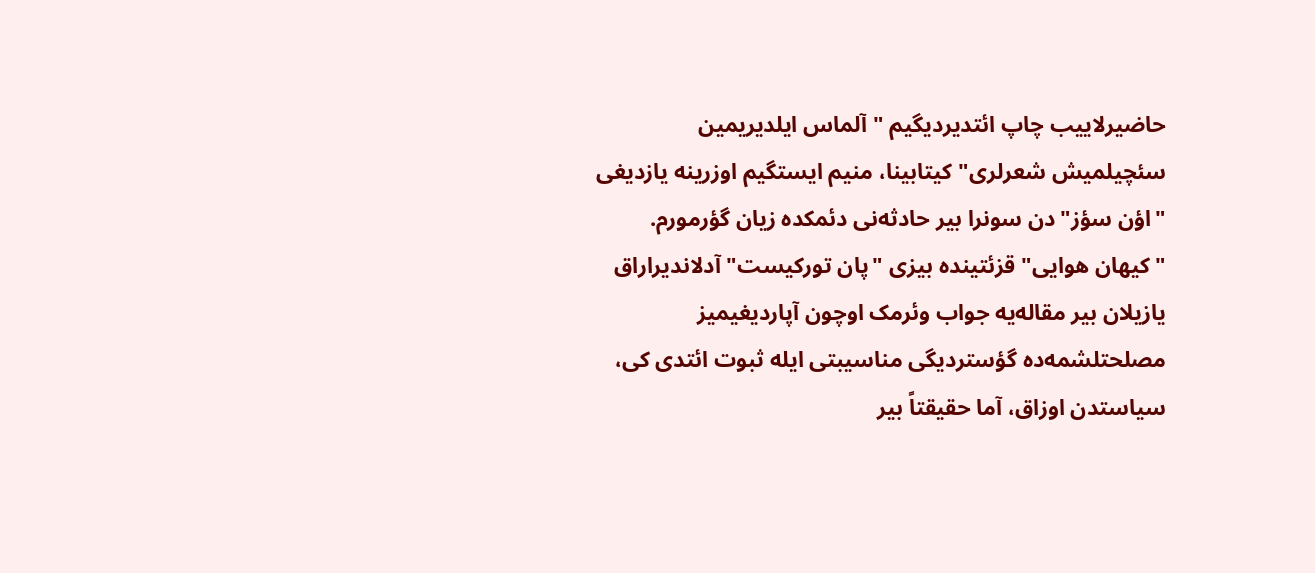حاضیرلاییب چاپ ائتدیردیگیم "آلماس ایلدیریمین سئچیلمیش شعرلری" کیتابینا، منیم ایستگیم اوزرینه یازدیغی "اؤن سؤز"دن سونرا بیر حادثه‌نی دئمکده زیان گؤرمورم. "کیهان هوایی" قزئتینده بیزی "پان تورکیست" آدلاندیرا‌راق یازیلان بیر مقاله‌یه جواب وئرمک اوچون آپاردیغیمیز مصلحتلشمه‌ده گؤستردیگی مناسیبتی ایله ثبوت ائتدی کی، سیاستدن اوزاق، آما حقیقتاً بیر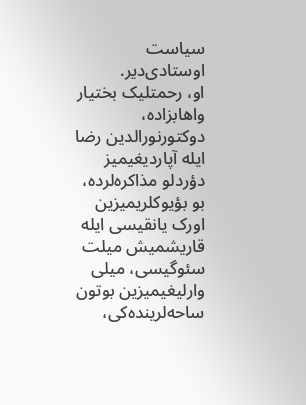سیاست اوستادی‌دیر.
او، رحمتلیک بختیار واهابزاده، دوکتورنورالدین رضا ایله آپاردیغیمیز دؤردلو مذاکره‌لرده، بو بؤیوکلریمیزین اورک یانقیسی ایله قاریشمیش میلت سئوگیسی، میلی وارلیغیمیزین بوتون ساحه‌لرینده‌کی،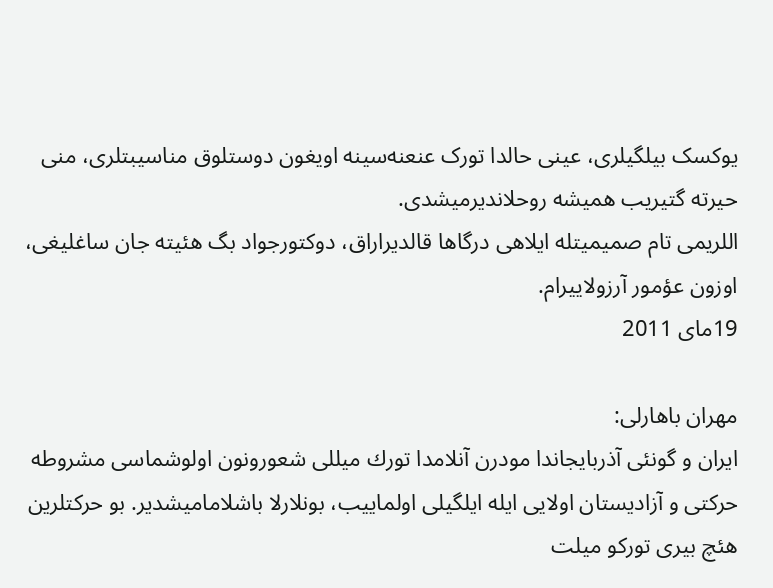یوکسک بیلگیلری، عینی حالدا تورک عنعنه‌سینه اویغون دوستلوق مناسیبتلری، منی حیرته گتیریب همیشه روحلاندیرمیشدی.
اللریمی تام صمیمیتله ایلاهی درگاها قالدیرا‌راق، دوکتورجواد بگ هئیته جان ساغلیغی، اوزون عؤمور آرزولاییرام.
19مای 2011

مهران باهارلی:
ایران و گونئی آذ‌ربايجاندا مودرن آنلامدا تورك ميللی شعورونون اولوشماسی مشروطه حر‌كتی و آزاديستان اولايی ايله ايلگيلی اولماييب، بونلارلا باشلاماميشدير. بو حر‌كتلرين هئچ بيری تورکو ميلت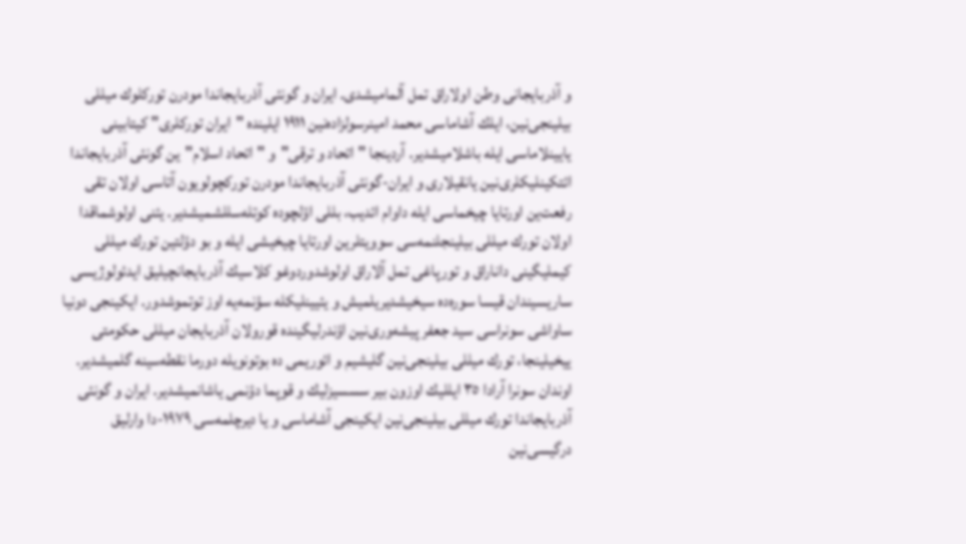و آذ‌ربايجانی وطن اولاراق تمل آلماميشدی. ايران و گونئی آذ‌ربايجاندا مودرن توركلوك ميللی بيلينجی‌نین، ايلك آشاماسی محمد امینرسولزاده‌نين ١٩١١ ايلينده "ايران توركلری" كيتابينی يايينلاماسی ايله باشلاميشدير. آردينجا "اتحاد و ترقی"و "اتحاد اسلام"ين گونئی آذ‌ربايجاندا ائتکينليكلری‌نين يانقيلاری و ايران-گونئی آذ‌ربايجاندا مودرن توركچولويون آتاسی اولان تقی رفعت‌ين اورتايا چيخماسی ايله داوام ائديب، بللی اؤلچوده كوتله‌سللشميشدير. يئنی اولوشماقدا اولان تورك ميللی بيلينجلنمه‌سی سوويتلرين اورتايا چيخيشی ايله و بو دؤلتين تورك ميللی كيمليگينی داناراق و تورپاغی تمل آلاراق اولوشدوردوغو كلاسيك آذ‌ربايجانچيليق ايدئولوژيسی ساريسيندان قيسا سوره‌ده سيخيشديريلميش و يئيينليكله سؤنمه‌يه اوز توتموشدور. ايكينجی دونيا ساواشی سونراسی سید جعفر پيشه‌و‌ری‌نين اؤند‌رليگينده قورولان آذ‌ربايجان ميللی حكومتی ييخيلينجا، تورك ميللی بيلينجی‌نين گليشيم و ائوريمی ده بوتونويله دورما نقطه‌سينه گلميشدير. اوندان سونرا آرادا ٣٥ ايلليك اوزون بير سسسيزليك و قوپما دؤنمی ياشانميشدير. ايران و گونئی آذ‌ربايجاندا تورك ميللی بيلينجی‌نين ايكينجی آشاماسی و يا ديرچلمه‌سی ١٩٧٩-دا وارليق درگيسی‌نين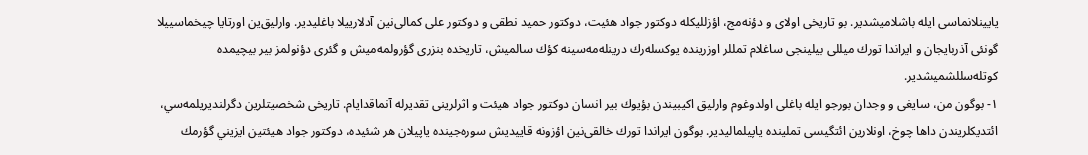يايينلانماسی ايله باشلاميشدير. بو تاريخی اولای و دؤنه‌مج، اؤز‌لليكله دوکتور جواد هئيت، دوکتور حمید نطقی و دوکتور علی كمالی‌نين آدلارييلا باغليدير. وارليق‌ين اورتايا چيخماسييلا گونئی آذ‌ربايجان و ايراندا تورك ميللی بيلينجی ساغلام تمللر اوز‌رينده يوكسله‌ر‌ك درينله‌مه‌سينه كؤك سالميش، تاريخده بنز‌ری گؤرولمه‌ميش و گئری دؤنولمز بير بيچيمده كوتله‌سللشميشدير.
١- بوگون من، سايغی و وجدان بورجو ايله باغلی اولدوغوم وارليق اكيبيند‌ن بؤيوك بير انسان دوكتور جواد هيئت و اثرلرينی تقديرله آنماقدايام. تاريخی شخصيتلرين دگرلنديريلمه‌سي، ائتديكلريند‌ن داها چوخ، اونلارين ائتگيسی تملينده ياپيلماليدير. بوگون ايراندا تورك خالقی‌نين اؤزونه‌ قاييديش سوره‌جينده ياپيلان هر شئيده، دوكتور جواد هيئتين ايزيني گؤرمك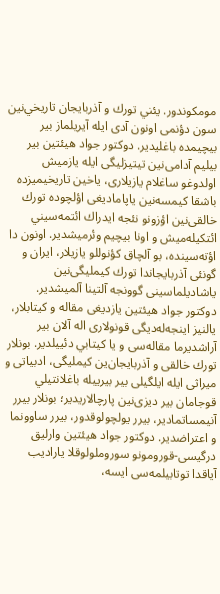مومكوندور. يئني تورك و آذ‌ربايجان تاريخي‌نين سون دؤنمی اونون آدی ايله آيريلماز بير بيچيمده باغليدير. دوكتور جواد هيئتين بير بيليم آدامی‌نين تيتيزليگی ايله يازميش اولدوغو ساغلام يازيلاری، ياخين تاريخيميزده باشقا كيمسه‌نين ياپاماديغی اؤلچوده تورك خالقی‌نين اؤزونو نئجه ايدراك ائتمه‌سيني ائتکيله‌ميش و اونا بيچيم وئرميشدير. اونون دا اؤته‌سينده، بو آلچاق كؤنوللو يازيلار، ايران و گونئی آذ‌ربايجاندا تورك كيمليگی‌نين ياشاديلماسينی گوو‌نجه آلتينا آلميشدير. دوكتور جواد هيئتين يازديغی مقاله‌ و كيتابلار، يالنيز اينجه‌له‌ديگی قونولاری اله آلان بير آراشديرما مقاله‌سی و يا كيتابي دئييلدير. بونلار تورك خالقی و آذ‌ربايجان‌ين كيمليگی، اد‌بياتی و ميراثی ايله ايلگيلی بير بيرييله باغلانتيلي قوجامان بير ديزی‌نين پارچالاريدير؛ بونلار بير‌ر آنيمساتمادير، بير‌ر يولچولوقدور، بير‌ر ساوونما و اعتراضدير. دوكتور جواد هيئتين وارليق درگيسی-قورومونو سوروملولوقلا ياراديب آياقدا توتابيلمه‌سی ايسه،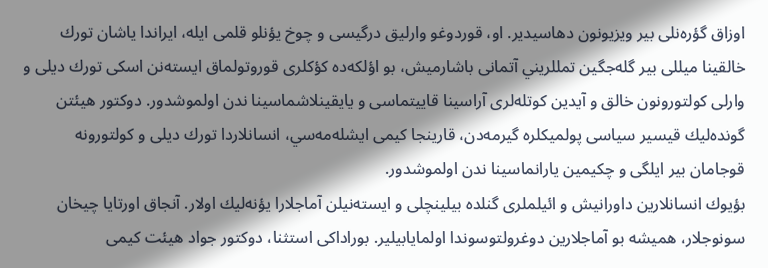اوزاق گؤره‌نلی بير ويزيونون دهاسيدير. او، قوردوغو وارليق درگيسی و چوخ يؤنلو قلمی ايله، ايراندا ياشان تورك خالقينا ميللی بير گله‌جگين تمللريني آتمانی باشارميش، بو اؤلكه‌ده كؤكلری قوروتولماق ايسته‌نن اسكی تورك ديلی و وارلی كولتورونون خالق و آيدين كوتله‌لری آراسينا قاييتماسی و يايقينلاشماسينا ند‌ن اولموشدور. دوكتور هيئتن گونده‌ليك قيسير سياسی پولميكلره گيرمه‌د‌ن، قارينجا كيمی ايشله‌مه‌سي، انسانلاردا تورك ديلی و كولتورونه قوجامان بير ايلگی و چكيمين يارانماسينا ند‌ن اولموشدور.
بؤيوك انسانلارين داورانيش و ائيلملری گنلده بيلينچلی و ايسته‌نيلن آماجلارا يؤنه‌ليك اولار. آنجاق اورتايا چيخان سونوجلار، هميشه بو آماجلارين دوغرولتوسوندا اولمايابيلير. بوراداكی استثنا، دوكتور جواد هيئت كيمی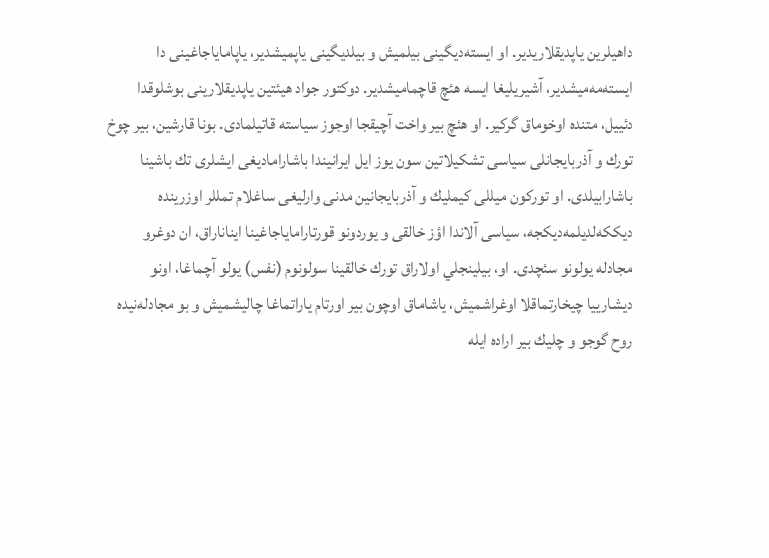داهيلرين ياپديقلاريدير. او ايسته‌ديگينی بيلميش و بيلديگينی ياپميشدير، ياپاماياجاغينی دا ايسته‌مه‌ميشدير، آشيريليغا ايسه هئچ قاچماميشدير. دوكتور جواد هيئتين ياپديقلارينی بوشلوقدا دئييل، متنده اوخوماق گر‌كير. او هئچ بير واخت آچيقجا اوجوز سياسته قاتيلمادی. بونا قارشين، بير چوخ تورك و آذ‌ربايجانلی سياسی تشكيلاتين سون يوز ايل ايرانيندا باشاراماديغی ايشلری تك باشينا باشارابيلدی. او توركون ميللی كيمليك و آذ‌ربايجانين مد‌نی وارليغی ساغلام تمللر اوز‌رينده ديككه‌لديلمه‌ديكجه، سياسی آلاندا اؤز خالقی و يوردونو قورتاراماياجاغينا ايناناراق، ان دوغرو مجادله يولونو سئچدی. او، بيلينجلي اولاراق تورك خالقينا سولونوم (نفس) يولو آچماغا، اونو ديشارييا چيخارتماقلا اوغراشميش، ياشاماق اوچون بير اورتام ياراتماغا چاليشميش و بو مجادله‌نیده روح گوجو و چليك بير اراده ايله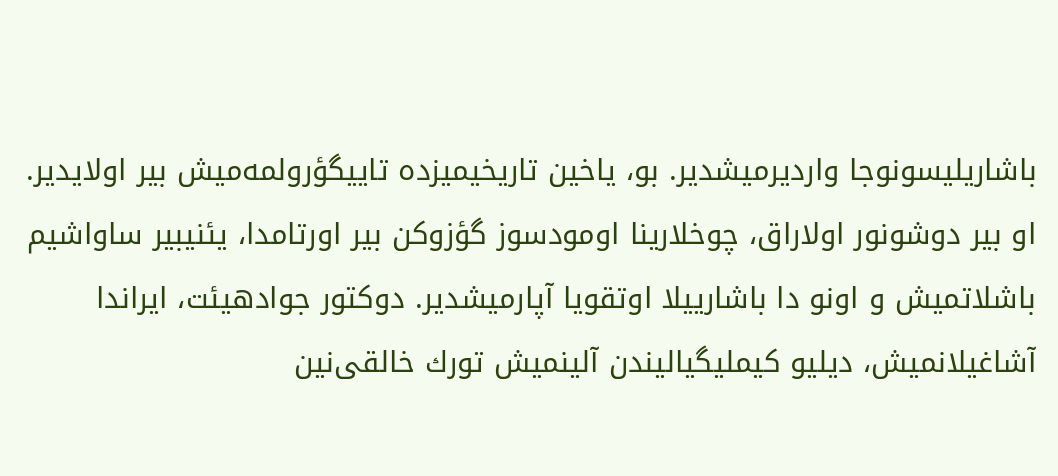باشاريلیسونوجا وارديرميشدير. بو، ياخين تاريخيميزده تايیگؤرولمه‌ميش بير اولايدير. او بير دوشونور اولاراق، چوخلارينا اومودسوز گؤزوكن بير اورتامدا، يئنیبير ساواشيم باشلاتميش و اونو دا باشارييلا اوتقويا آپارميشدير. دوكتور جوادهيئت، ايراندا آشاغيلانميش، ديلیو كيمليگیاليند‌ن آلينميش تورك خالقی‌نين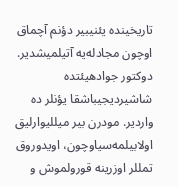تاريخينده يئنیبير دؤنم آچماق اوچون مجادله‌يه آتيلميشدير. دوكتور جوادهيئتده شاشيرديجیباشقا يؤنلر ده واردير. مودرن بير ميللیوارليق اولابيلمه‌سیاوچون، اويدوروق تمللر اوز‌رينه قورولموش و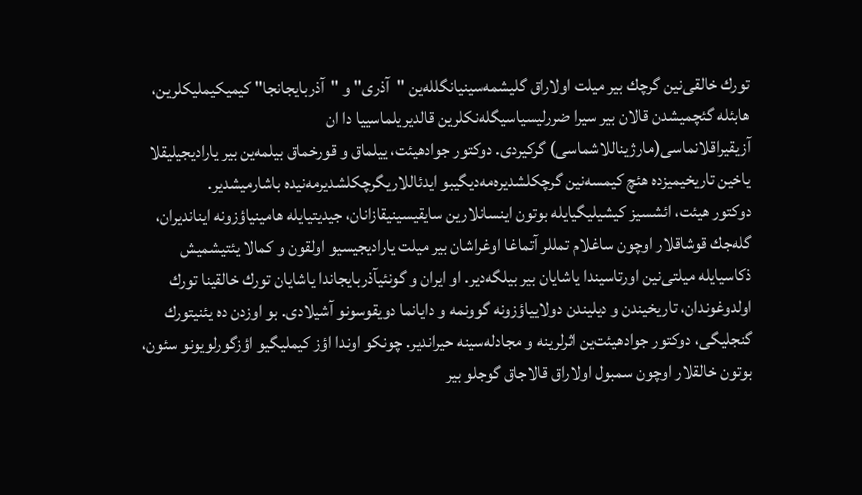تورك خالقی‌نين گرچك بير ميلت اولاراق گليشمه‌سينیانگلله‌ين "آذ‌ری" و "آذ‌ربايجانجا" كيمیكيمليكلرين، هابئله گئچميشد‌ن قالان بير سيرا ضر‌رلیسياسیگله‌نكلرين قالديريلماسیيا دا ان آزیقيراقلانماسی(مارژيناللاشماسی) گر‌كيردی. دوكتور جوادهيئت، ييلماق و قورخماق بيلمه‌ين بير ياراديجيليقلا ياخين تاريخيميزده هئچ كيمسه‌نين گرچكلشديره‌مه‌ديگیبو ايدئاللاریگرچكلشديرمه‌نیده باشارميشدير.
دوكتور هيئت، ائشسيز كيشيليگیايله بوتون اينسانلارين سايقيسينیقازانان، جيديتیايله هامينیاؤزونه اينانديران، گله‌جك قوشاقلار اوچون ساغلام تمللر آتماغا اوغراشان بير ميلت ياراديجيسیو اولقون و كمالا يئتيشميش ذكاسیايله ميلتی‌نين اورتاسيندا ياشايان بير بيلگه‌دير. او ايران و گونئیآذ‌ربايجاندا ياشايان تورك خالقينا تورك اولدوغوندان، تاريخيند‌ن و ديليند‌ن دولايیاؤزونه گوو‌نمه و دايانما دويقوسونو آشيلادی. بو اوزد‌ن ده يئنیتورك گنجليگی، دوكتور جوادهيئت‌ين اثرلرينه و مجادله‌سينه حيراندير. چونكو اوندا اؤز كيمليگیو اؤزگورلويونو سئو‌ن، بوتون خالقلار اوچون سمبول اولاراق قالاجاق گوجلو بير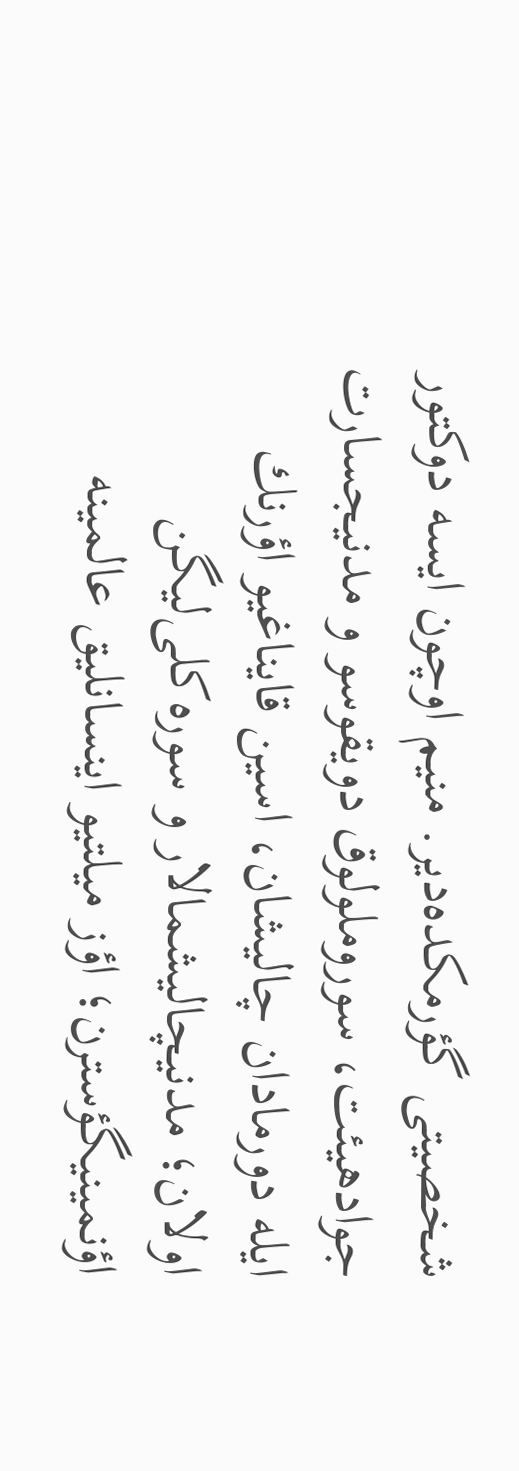شخصیتی گؤرمكده‌دير. منيم اوچون ايسه دوكتور جوادهيئت، سوروملولوق دويقوسو و مد‌نیجسار‌ت ايله دورمادان چاليشان، اسين قايناغیو اؤرنك اولان؛ مد‌نیچاليشمالار و سوره‌كلی‌ليگن اؤنمينیگؤستر‌ن؛ اؤز ميلتیو اينسانليق عالمينه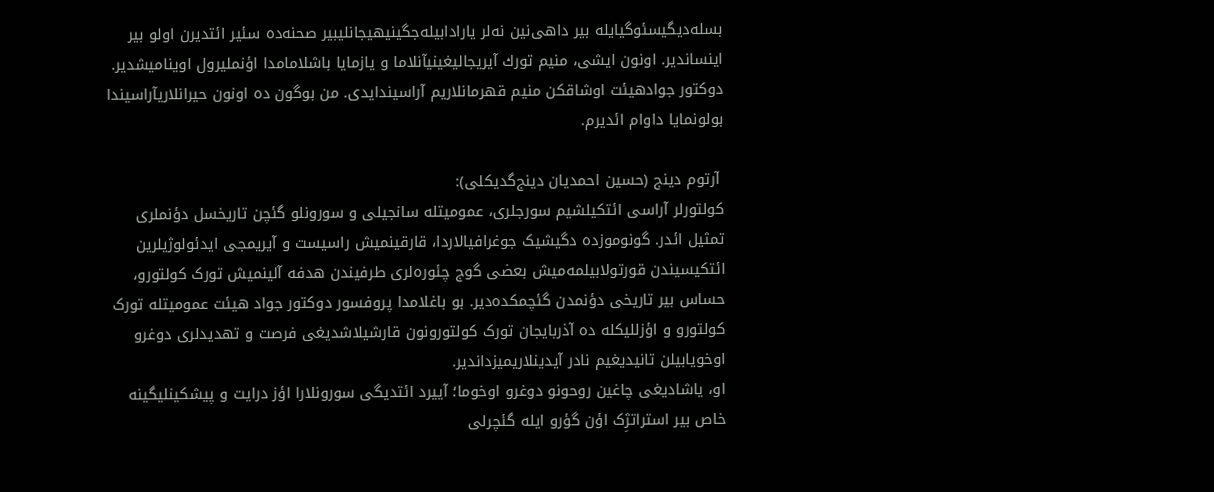بسله‌ديگیسئوگیايله بير داهی‌نين نه‌لر يارادابيله‌جگينیهيجانلیبير صحنه‌ده سئير ائتدير‌ن اولو بير اينساندير. اونون ايشی، منيم تورك آيريجاليغينیآنلاما و يازمايا باشلامامدا اؤنملیرول اويناميشدير. دوكتور جوادهيئت اوشاقكن منيم قهر‌مانلاريم آراسيندايدی. من بوگون ده اونون حيرانلاریآراسيندا بولونمايا داوام ائدير‌م.

 آرتوم دینج (حسین احمدیان دینج‌گدیکلی):
کولتورلر آراسی ائتکیلشیم سورجلری، عمومیتله سانجیلی و سورونلو گئچن تاریخسل دؤنملری تمثیل ائدر. گونوموزده دگیشیک جوغرافیالاردا، قارقینمیش راسیست و آیریمجی ایدئولوژیلرین ائتکیسیندن قورتولابیلمه‌میش بعضی گوج چئوره‌لری طرفیندن هدفه آلینمیش تورک کولتورو، حساس بیر تاریخی دؤنمدن گئچمکده‌دیر. بو باغلامدا پروفسور دوکتور جواد هیئت عمومیتله تورک کولتورو و اؤزللیکله ده آذربایجان تورک کولتورونون قارشیلاشدیغی فرصت و تهدیدلری دوغرو اوخویابیلن تانیدیغیم نادر آیدینلاریمیزداندیر.
او، یاشادیغی چاغین روحونو دوغرو اوخوما؛ آییرد ائتدیگی سورونلارا اؤز درایت و پیشکینلیگینه خاص بیر استراتژِک اؤن گؤرو ایله گئچرلی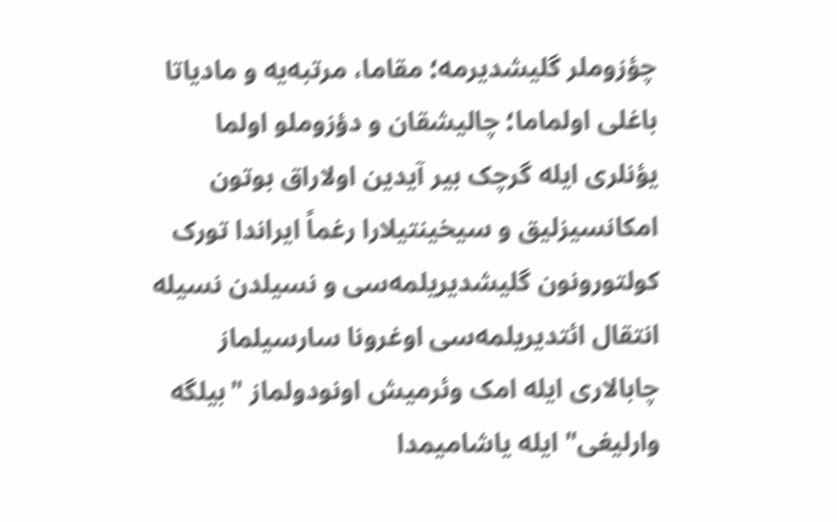چؤزوملر گلیشدیرمه؛ مقاما، مرتبه‌یه و مادیاتا باغلی اولماما؛ چالیشقان و دؤزوملو اولما یؤنلری ایله گرچک بیر آیدین اولاراق بوتون امکانسیزلیق و سیخینتیلارا رغماً ایراندا تورک کولتورونون گلیشدیریلمه‌سی و نسیلدن نسیله انتقال ائتدیریلمه‌سی اوغرونا سارسیلماز چابالاری ایله امک وئرمیش اونودولماز "بیلگه وارلیغی" ایله یاشامیمدا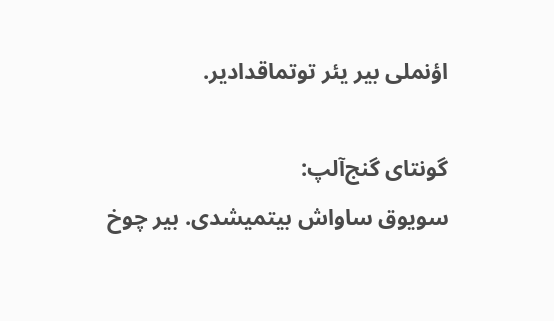اؤنملی بیر یئر توتماقدادیر.

گونتای گنج‌آلپ:
سویوق ساواش بیتمیشدی. بیر چوخ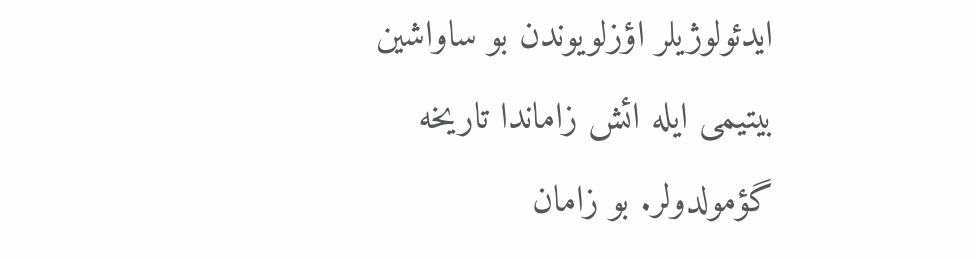ایدئولوژیلر اؤزلویوندن بو ساواشین بیتیمی ایله ائش زاماندا تاریخه گؤمولدولر. بو زامان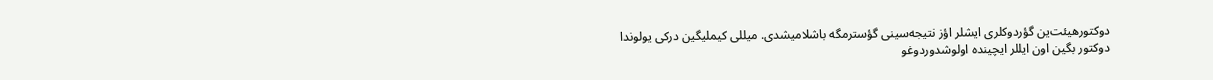دوکتورهیئت‌ین گؤردوکلری ایشلر اؤز نتیجه‌سینی گؤسترمگه باشلامیشدی. میللی کیملیگین درکی یولوندا دوکتور بگین اون ایللر ایچینده اولوشدوردوغو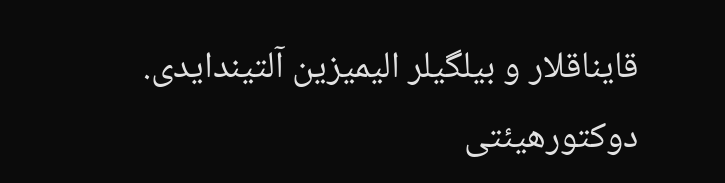قایناقلار و بیلگیلر الیمیزین آلتیندایدی. دوکتورهیئتی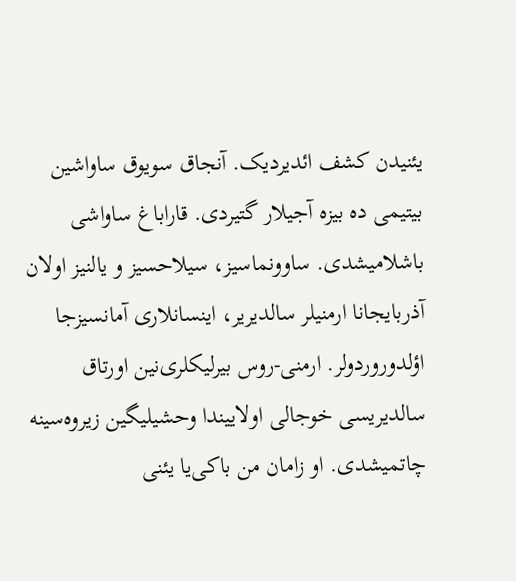یئنیدن کشف ائدیردیک. آنجاق سویوق ساواشین بیتیمی ده بیزه آجیلار گتیردی. قاراباغ ساواشی باشلامیشدی. ساوونما‌سیز، سیلاحسیز و یالنیز اولان آذربایجانا ارمنیلر سالدیریر، اینسانلاری آمانسیزجا اؤلدوروردولر. ارمنی-روس بیرلیکلری‌نین اورتاق سالدیریسی خوجا‌لی اولاییندا وحشیلیگین زیروه‌سینه چاتمیشدی. او زامان من باکی‌یا یئنی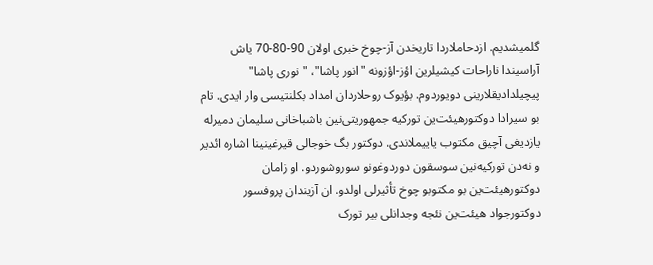گلمیشدیم. ازدحاملاردا تاریخدن آز-چوخ خبری اولان 90-80-70 یاش آراسیندا ناراحات کیشیلرین اؤز-اؤزونه "انور پاشا"، "نوری پاشا" پیچیلدادیقلارینی دویوردوم. بؤیوک روحلاردان امداد بکلنتیسی وار ایدی. تام بو سیرادا دوکتورهیئت‌ین تورکیه جمهوریتی‌نین باشباخانی سلیمان دمیر‌له یازدیغی آچیق مکتوب یاییملاندی. دوکتور بگ خوجا‌لی قیرغینینا اشاره ائدیر و نه‌دن تورکیه‌نین سوسقون دوردوغونو سوروشوردو. او زامان دوکتورهیئت‌ین بو مکتوبو چوخ تأثیرلی اولدو. ان آزیندان پروفسور دوکتورجواد هیئت‌ین نئجه وجدانلی بیر تورک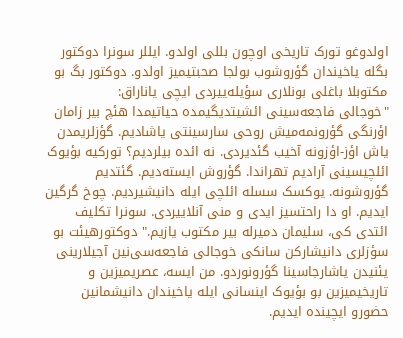اولدوغو تورک تاریخی اوچون بللی اولدو. ایللر سونرا دوکتور بگله یاخیندان گؤروشوب بولجا صحبتیمیز اولدو. دوکتور بگ بو مکتوبلا باغلی بونلاری سؤیله‌ییردی ایچی یانا‌راق:
"خوجا‌لی فاجعه‌سینی ائشیتدیگیمده حیاتیمدا هئچ بیر زامان اؤرنگی گؤرونمه‌میش روحی سارسینتی یاشادیم. گؤزلریمدن یاش اؤز-اؤزونه آخیب گئدیردی. نه ائده بیلردیم؟ تورکیه بؤیوک ائلچیسینی آرادیم تهراندا. گؤروش ایسته‌دیم. گئتدیم گؤروشونه. یوکسک سسله ائلچی ایله دانیشیردیم. چوخ گرگین ایدیم. او دا راحتسیز ایدی و منی آنلاییردی. سونرا تکلیف ائتدی کی، سلیمان دمیر‌له بیر مکتوب یازیم." دوکتورهیئت بو سؤزلری دانیشارکن سانکی خوجا‌لی فاجعه‌سی‌نین آجیلارینی یئنیدن یاشارجاسینا گؤرونوردو. من ایسه، عصریمیزین و تاریخیمیزین بو بؤیوک اینسانی ایله یاخیندان دانیشمانین حضورو ایچینده ایدیم.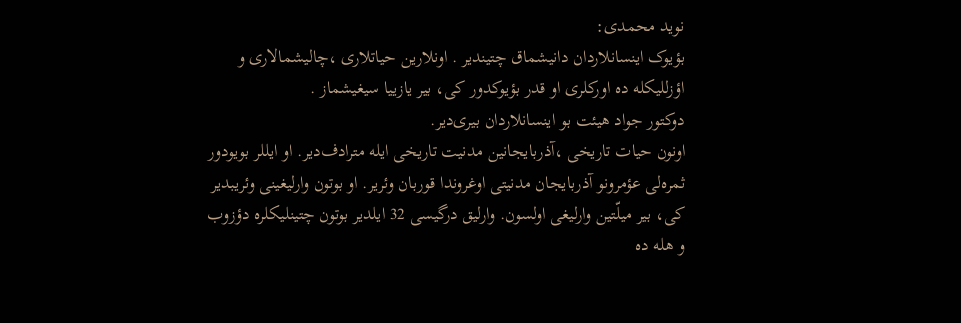نوید محمدی:
بؤیوک اینسانلاردان دانیشماق چتیندیر . اونلارین حیاتلاری ،چالیشمالاری و اؤزللیکله ده اورکلری او قدر بؤیوکدور کی، بیر یازییا سیغیشماز .
دوکتور جواد هیئت بو اینسانلاردان بیری‌دیر.
اونون حیات تاریخی ،آذربایجانین مدنیت تاریخی‌ ایله مترادف‌دیر. او ایللر بویودور ثمره‌لی عؤمرونو آذربایجان مدنیتی اوغروندا قوربان وئریر. او بوتون وارلیغینی وئریبدیر کی، بیر میلّتین وارلیغی اولسون. وارلیق درگیسی 32 ایلدیر بوتون چتینلیکلره دؤزوب و هله ده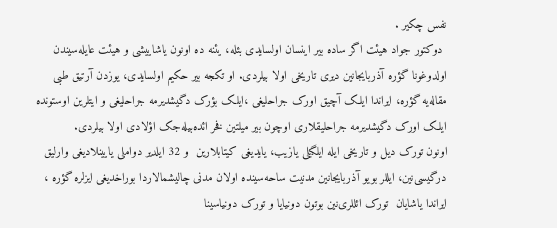نفس چکیر .
 دوکتور جواد هیئت اگر ساده بیر اینسان اولسایدی بئله، یئنه ده اونون یاشاییشی و هیئت عایله‌سیندن اولدوغونا گؤره آذربایجانین دیری تاریخی اولا بیلردی. او تکجه بیر حکیم اولسایدی، یوزدن آرتیق طبی مقاله‌یه گؤره، ایراندا ایلک آچیق اورک جراحلیغی ،ایلک بؤرک دگیشدیرمه جراحلیغی و ایتلرین اوستونده ایلک اورک دگیشدیرمه جراحلیقلاری اوچون بیر میلتین فخر ائده‌بیله‌جک اؤلادی اولا بیلردی.
اونون تورک دیل و تاریخی ایله ایلگیلی یازیب، یایدیغی کیتابلارین  و 32 ایلدیر دواملی یایینلادیغی وارلیق درگیسی‌نین، ایللر بویو آذربایجانین مدنیت ساحه‌سینده اولان مدنی چالیشمالاردا بوراخدیغی ایزلره گؤره ، ایراندا یاشایان  تورک ائللری‌نین بوتون دونیایا و تورک دونیاسینا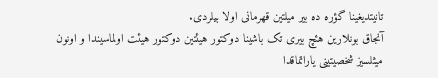تانیتدیغینا گؤره ‌ده بیر میلتین قهرمانی اولا بیلردی.
آنجاق بونلارین هئچ بیری تک باشینا دوکتور هیئتین دوکتور هیئت اولماسیندا و اونون میثلسیز شخصیتینی یاراتماقدا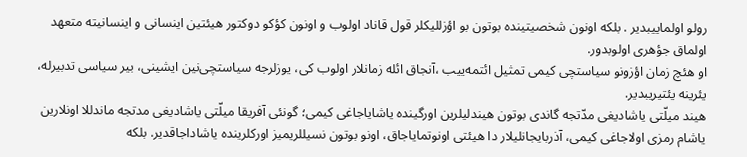رولو اولماییبدیر . بلکه اونون شخصیتینده بوتون بو اؤزللیکلر قول قاناد اولوب و اونون کؤکو دوکتور هیئتین اینسانی و اینسانیته متعهد اولماق جؤهری اولوبدور.
او هئچ زمان اؤزونو سیاستچی کیمی تمثیل ائتمه‌ییب ،آنجاق ائله زمانلار اولوب کی، یوزلرجه سیاستچی‌نین ایشینی، بیر سیاسی تدبیرله، یئرینه یئتیریبدیر.
هیند میلّتی یاشادیغی مدّتجه گاندی بوتون هیندلیلرین اورگینده یاشایاجاغی کیمی؛ گونئی آفریقا میلّتی یاشادیغی مدتجه ماندللا اونلارین یاشام رمزی اولاجاغی کیمی، آذربایجانلیلار دا هیئتی اونوتمایاجاق، اونو بوتون نسیللریمیز اورکلرینده یاشاداجاقدیر. بلکه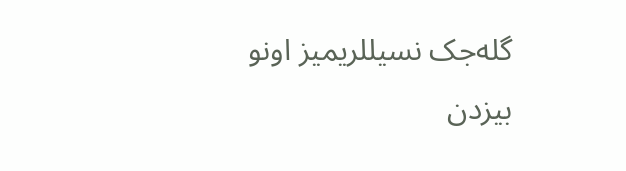گله‌جک نسیللریمیز اونو بیزدن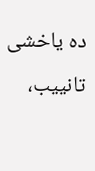ده یاخشی تانییب،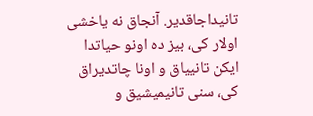تانیداجاقدیر. آنجاق نه یاخشی اولار کی، بیز ده اونو حیاتدا ایکن تانییاق و اونا چاتدیراق کی، سنی تانیمیشیق و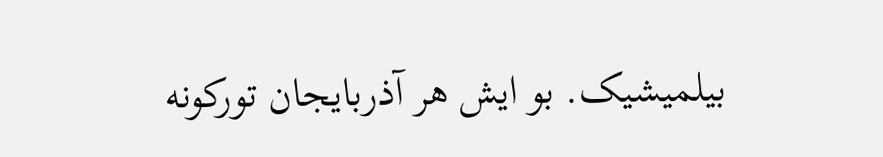بیلمیشیک. بو ایش هر آذربایجان تورکونه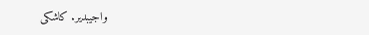واجیبدیر. کاشکی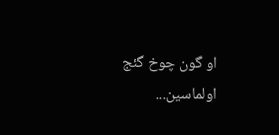او گون چوخ گئج اولماسین...